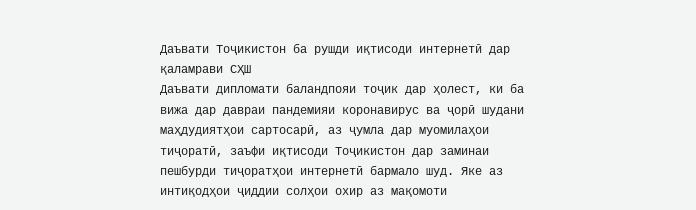Даъвати Тоҷикистон ба рушди иқтисоди интернетӣ дар қаламрави СҲШ
Даъвати дипломати баландпояи тоҷик дар ҳолест, ки ба вижа дар давраи пандемияи коронавирус ва ҷорӣ шудани маҳдудиятҳои сартосарӣ, аз ҷумла дар муомилаҳои тиҷоратӣ, заъфи иқтисоди Тоҷикистон дар заминаи пешбурди тиҷоратҳои интернетӣ бармало шуд. Яке аз интиқодҳои ҷиддии солҳои охир аз мақомоти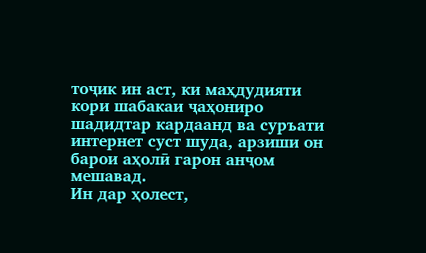тоҷик ин аст, ки маҳдудияти кори шабакаи ҷаҳониро шадидтар кардаанд ва суръати интернет суст шуда, арзиши он барои аҳолӣ гарон анҷом мешавад.
Ин дар ҳолест,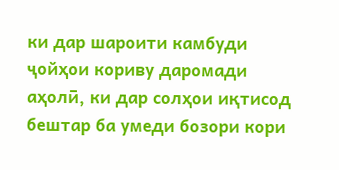ки дар шароити камбуди ҷойҳои кориву даромади аҳолӣ, ки дар солҳои иқтисод бештар ба умеди бозори кори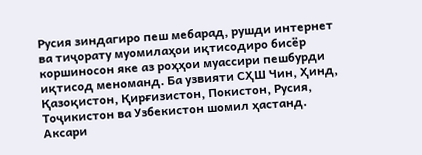Русия зиндагиро пеш мебарад, рушди интернет ва тиҷорату муомилаҳои иқтисодиро бисёр коршиносон яке аз роҳҳои муассири пешбурди иқтисод меноманд. Ба узвияти СҲШ Чин, Ҳинд, Қазоқистон, Қирғизистон, Покистон, Русия, Тоҷикистон ва Узбекистон шомил ҳастанд. Аксари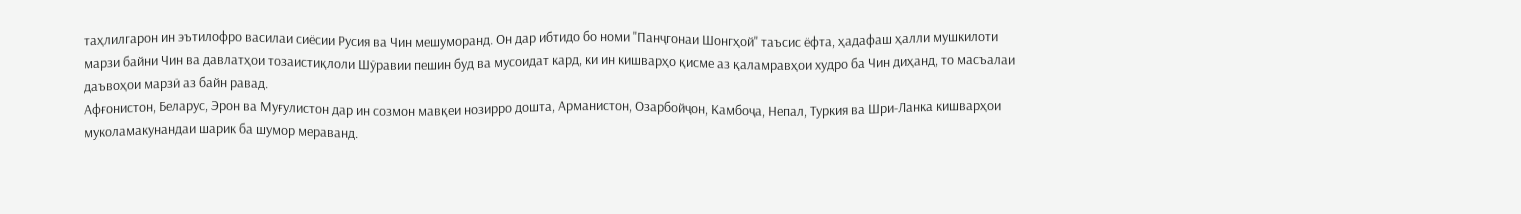таҳлилгарон ин эътилофро василаи сиёсии Русия ва Чин мешуморанд. Он дар ибтидо бо номи "Панҷгонаи Шонгҳой" таъсис ёфта, ҳадафаш ҳалли мушкилоти марзи байни Чин ва давлатҳои тозаистиқлоли Шӯравии пешин буд ва мусоидат кард, ки ин кишварҳо қисме аз қаламравҳои худро ба Чин диҳанд, то масъалаи даъвоҳои марзӣ аз байн равад.
Афғонистон, Беларус, Эрон ва Муғулистон дар ин созмон мавқеи нозирро дошта, Арманистон, Озарбойҷон, Камбоҷа, Непал, Туркия ва Шри-Ланка кишварҳои муколамакунандаи шарик ба шумор мераванд.